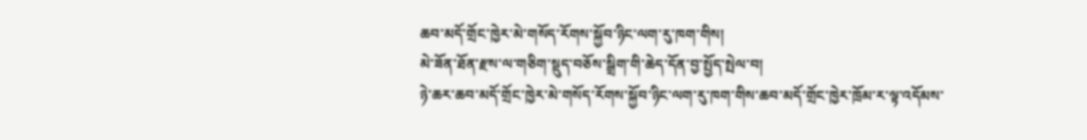ཆབ་མདོ་གྲོང་ཁྱེར་མེ་གསོད་རོགས་སྐྱོབ་ཉིང་ལག་རུ་ཁག་གིས།
མེ་ཟོན་ཐོན་རྫས་ལ་གཅིག་སྡུད་བཅོས་སྒྲིག་གི་ཆེད་དོན་བྱ་སྤྱོད་སྤེལ་བ།
ཉེ་ཆར་ཆབ་མདོ་གྲོང་ཁྱེར་མེ་གསོད་རོགས་སྐྱོབ་ཉིང་ལག་རུ་ཁག་གིས་ཆབ་མདོ་གྲོང་ཁྱེར་ཁྲོམ་ར་ལྟ་འདོམས་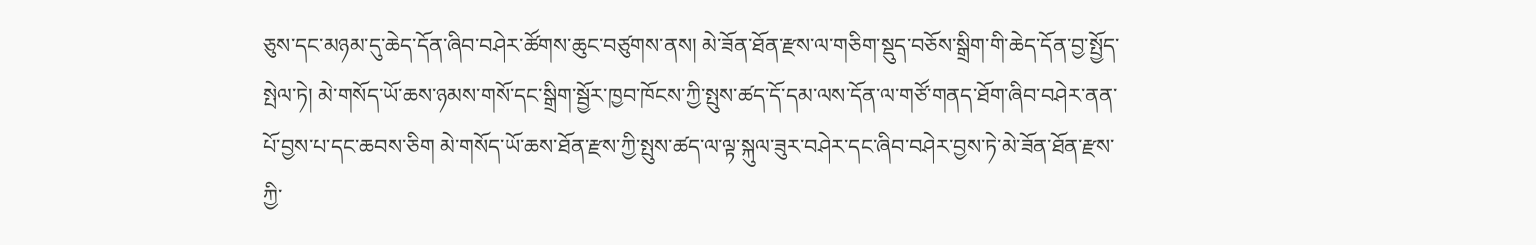ཅུས་དང་མཉམ་དུ་ཆེད་དོན་ཞིབ་བཤེར་ཚོགས་ཆུང་བཙུགས་ནས། མེ་ཟོན་ཐོན་རྫས་ལ་གཅིག་སྡུད་བཅོས་སྒྲིག་གི་ཆེད་དོན་བྱ་སྤྱོད་སྤེལ་ཏེ། མེ་གསོད་ཡོ་ཆས་ཉམས་གསོ་དང་སྒྲིག་སྦྱོར་ཁྱབ་ཁོངས་ཀྱི་སྤུས་ཚད་དོ་དམ་ལས་དོན་ལ་གཙོ་གནད་ཐོག་ཞིབ་བཤེར་ནན་པོ་བྱས་པ་དང་ཆབས་ཅིག མེ་གསོད་ཡོ་ཆས་ཐོན་རྫས་ཀྱི་སྤུས་ཚད་ལ་ལྟ་སྐུལ་ཟུར་བཤེར་དང་ཞིབ་བཤེར་བྱས་ཏེ་མེ་ཟོན་ཐོན་རྫས་ཀྱི་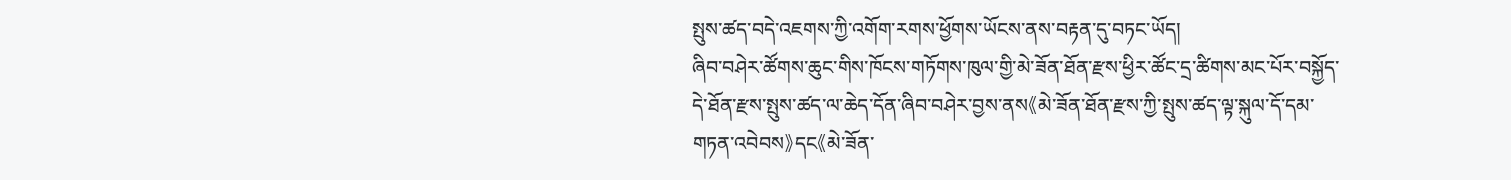སྤུས་ཚད་བདེ་འཇགས་ཀྱི་འགོག་རགས་ཕྱོགས་ཡོངས་ནས་བརྟན་དུ་བཏང་ཡོད།
ཞིབ་བཤེར་ཚོགས་ཆུང་གིས་ཁོངས་གཏོགས་ཁུལ་གྱི་མེ་ཟོན་ཐོན་རྫས་ཕྱིར་ཚོང་དྲ་ཚིགས་མང་པོར་བསྐྱོད་དེ་ཐོན་རྫས་སྤུས་ཚད་ལ་ཆེད་དོན་ཞིབ་བཤེར་བྱས་ནས《མེ་ཟོན་ཐོན་རྫས་ཀྱི་སྤུས་ཚད་ལྟ་སྐུལ་དོ་དམ་གཏན་འབེབས》དང《མེ་ཟོན་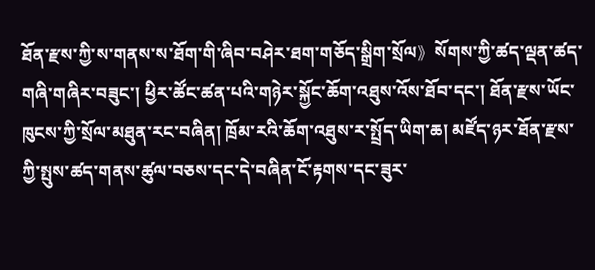ཐོན་རྫས་ཀྱི་ས་གནས་ས་ཐོག་གི་ཞིབ་བཤེར་ཐག་གཅོད་སྒྲིག་སྲོལ》སོགས་ཀྱི་ཚད་ལྡན་ཚད་གཞི་གཞིར་བཟུང་། ཕྱིར་ཚོང་ཚན་པའི་གཉེར་སྐྱོང་ཆོག་འཐུས་འོས་ཐོབ་དང་། ཐོན་རྫས་ཡོང་ཁུངས་ཀྱི་སྲོལ་མཐུན་རང་བཞིན། ཁྲོམ་རའི་ཆོག་འཐུས་ར་སྤྲོད་ཡིག་ཆ། མཛོད་ཉར་ཐོན་རྫས་ཀྱི་སྤུས་ཚད་གནས་ཚུལ་བཅས་དང་དེ་བཞིན་ངོ་རྟགས་དང་ཟུར་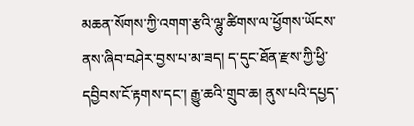མཆན་སོགས་ཀྱི་འགག་རྩའི་ལྷུ་ཚིགས་ལ་ཕྱོགས་ཡོངས་ནས་ཞིབ་བཤེར་བྱས་པ་མ་ཟད། ད་དུང་ཐོན་རྫས་ཀྱི་ཕྱི་དབྱིབས་ངོ་རྟགས་དང་། རྒྱུ་ཆའི་གྲུབ་ཆ། ནུས་པའི་དཔྱད་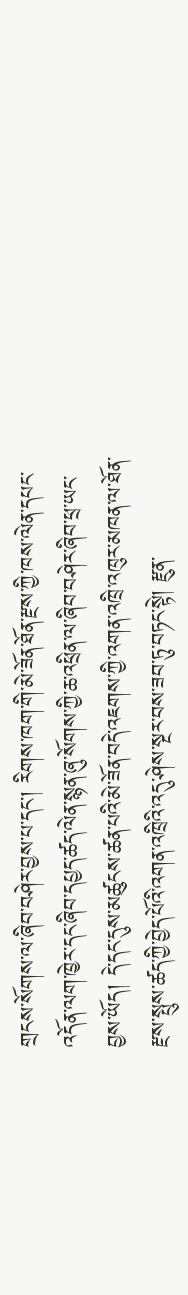གྲངས་སོགས་ལ་ཞིབ་བཤེར་བྱས་པ་དང་། རིགས་ཁག་གི་མེ་ཟོན་ཐོན་རྫས་ཀྱི་ཁས་ལེན་དཔང་འདོན་ལག་ཁྱེར་དང་ཞིབ་དཔྱད་ཚད་ལེན་སྙན་ཞུ་སོགས་ཀྱི་ཆ་འཕྲིན་ལ་ཞིབ་བཤེར་ཞིབ་ཕྲ་ཡང་བྱས་ཡོད། དེ་དང་དུས་མཚུངས་ཚན་པའི་མེ་ཟོན་བདེ་འཇགས་ཀྱི་འགན་འཁྲི་འཁུར་མཁན་ལ་ཐོན་རྫས་སྤུས་ཚད་ཀྱི་བྱེད་པོའི་འགན་འཁྲིའི་འདུ་ཤེས་སྔར་བས་ཟབ་ཏུ་བཏང་སྟེ། རྫུན་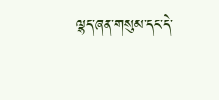ལྷད་ཞན་གསུམ་དང་དེ་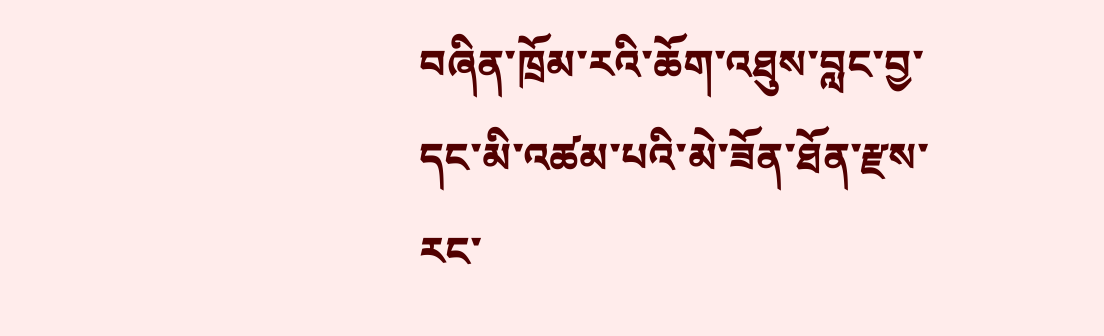བཞིན་ཁྲོམ་རའི་ཆོག་འཐུས་བླང་བྱ་དང་མི་འཚམ་པའི་མེ་ཟོན་ཐོན་རྫས་རང་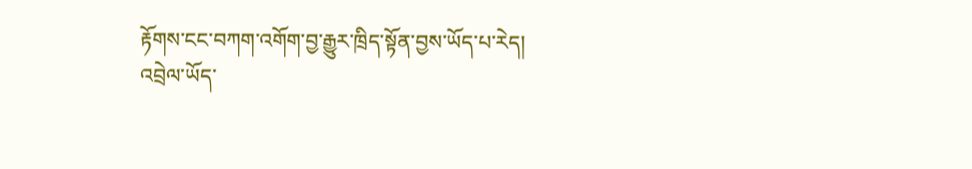རྟོགས་ངང་བཀག་འགོག་བྱ་རྒྱུར་ཁྲིད་སྟོན་བྱས་ཡོད་པ་རེད།
འབྲེལ་ཡོད་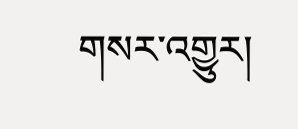གསར་འགྱུར།